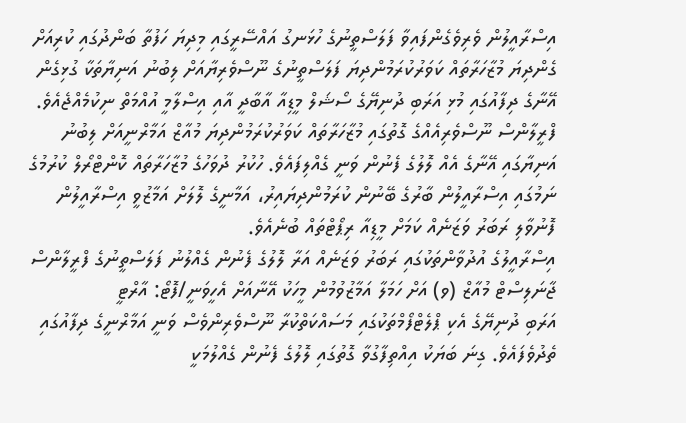އިސްރާއީލުން ވެރިވެގެންފައިވާ ފަލަސްތީނުގެ ހުޅަނގު އައްސޭރީގައި މިދިޔަ ހަފުތާ ބަންދުގައި ކުރިއަށް ގެންދިޔަ މުޒާހަރާތައް ކަވަރުކުރަމުންދިޔަ ފަލަސްތީނުގެ ނޫސްވެރިޔާއަށް ލިބުނު އަނިޔާތަކާ ގުޅިގެން އޭނާގެ ދިފާއުގައި މުޅި އަރަބި ދުނިޔޭގެ ސޯޝަލް މީޑިއާ އާބާދީ އާއި އިސްލާމީ އުއްމަތް ނިކުމެއްޖެއެވެ.
ފްރީލާންސް ނޫސްވެރިއެއްގެ ގޮތުގައި މުޒާހަރާތައް ކަވަރުކުރަމުންދިޔަ މުއާޒް އަމާރްނީއަށް ލިބުނު އަނިޔާގައި އޭނާގެ އެއް ލޮލުގެ ފެނުން ވަނީ ގެއްލިފައެވެ. ހުކުރު ދުވަހުގެ މުޒާހަރާތައް ކޮންޓްރޯލް ކުރުމުގެ ނަމުގައި އިސްރާއީލުން ބާރުގެ ބޭނުން ކުރަމުންދިޔައިރު، އަމާނީގެ ލޮލަށް އަމާޒުވީ އިސްރާއީލުން ފޮނުވާލި ރަބަރު ވަޒަނެއް ކަމަށް މީޑިއާ ރިޕޯޓްތައް ބުނެއެވެ.
އިސްރާއީލުގެ އުދުވާންތަކުގައި ރަބަރު ވަޒަނެއް އަރާ ލޮލުގެ ފެނުން ގެއްލުނު ފަލަސްތީނުގެ ފްރީލާންސް ޖާނަލިސްޓް މުއާޒް (ވ) އަށް ހަމަލާ އަމާޒުވުމުން މީހަކު އޭނާއަށް އެހީވަނީ/ފޮޓޯ: އާރްޓީ
އަރަބި ދުނިޔޭގެ އެކި ޕްލެޓްފޯމްތަކުގައި މަސައްކަތްކުރާ ނޫސްވެރިންވެސް ވަނީ އަމާރްނީގެ ދިފާއުގައި ތެދުވެފައެވެ. ގިނަ ބަޔަކު އިއްތިފާގުވާ ގޮތުގައި ލޮލުގެ ފެނުން ގެއްލުމަކީ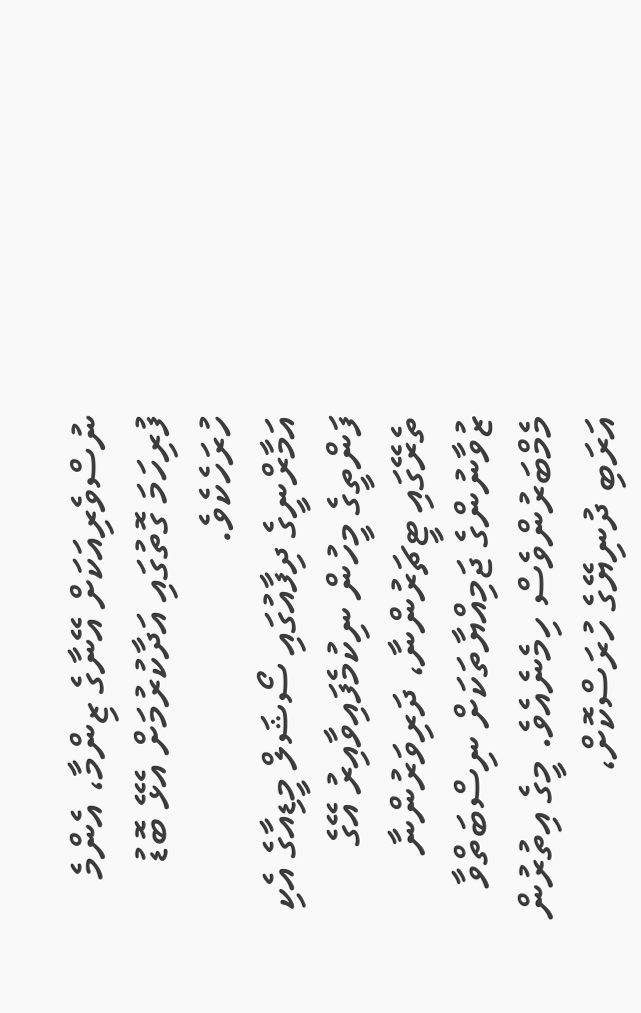ނުސްވެރިއަކަށް އޭނާގެ ޒިންމާ، އެންމެ ފުރިހަމަ ގޮތުގައި އަދާކުރުމަށް އެޅޭ ބޮޑު ހުރަހެކެވެ.
އަމާރްނީގެ ދިފާއުގައި ސޯޝަލް މީޑިއާގެ އެކި ފަންތީގެ މީހުން ނިކުމެފައިވާއިރު އޭގެ ތެރޭގައި ޓީޗަރުންނާ، ދަރިވަރުންނާ ޒުވާނުންގެ ޖަމިއްޔާތަކަށް ނިސްބަތްވާ މެމްބަރުންވެސް ހިމެނެއެވެ. މީގެ އިތުރުން އަރަބި ދުނިޔޭގެ ހުރަސްކޮށް،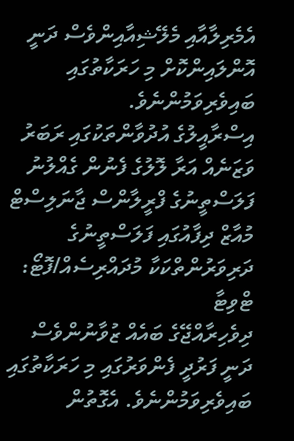އެމެރިލާއާއި މެލޭޝިއާއިންވެސް ދަނީ އޮންލައިންކޮށް މި ހަރަކާތުގައި ބައިވެރިވަމުންނެވެ.
އިސްރާއީލުގެ އުދުވާންތަކުގައި ރަބަރު ވަޒަނެއް އަރާ ލޮލުގެ ފެނުން ގެއްލުނު ފަލަސްތީނުގެ ފްރީލާންސް ޖާނަލިސްޓް މުއާޒް ދިފާއުގައި ފަލަސްތީނުގެ ދަރިވަރުންތްކަކާ މުދައްރިސެއް/ފޮޓޯ: ޓްވިޓާ
ދިވެހިރާއްޖޭގެ ބައެއް ޒުވާނުންވެސް ދަނީ ފަރުދީ ފެންވަރުގައި މި ހަރަކާތުގައި ބައިވެރިވަމުންނެވެ. އެގޮތުން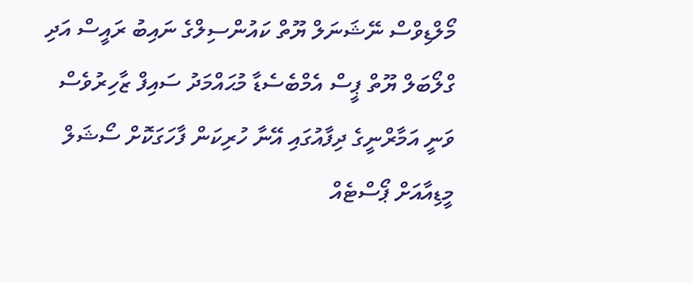މޯލްޑިވްސް ނޭޝަނަލް ޔޫތް ކައުންސިލްގެ ނައިބު ރައީސް އަދި ގްލޯބަލް ޔޫތް ޕީސް އެމްބެސެޑާ މުޙައްމަދު ސައިފް ޒާހިރުވެސް ވަނީ އަމާރްނީގެ ދިފާއުގައި އޭނާ ހުރިކަން ފާހަގަކޮށް ސޯޝަލް މީޑިއާއަށް ޕޯސްޓެއް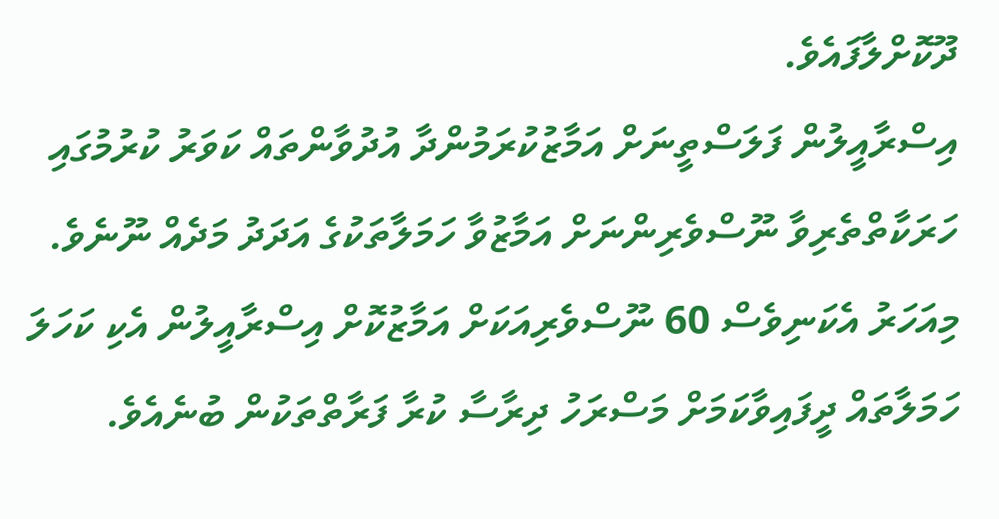ދޫކޮށްލާފައެވެ.
އިސްރާއީލުން ފަލަސްތީނަށް އަމާޒުކުރަމުންދާ އުދުވާންތައް ކަވަރު ކުރުމުގައި ހަރަކާތްތެރިވާ ނޫސްވެރިންނަށް އަމާޒުވާ ހަމަލާތަކުގެ އަދަދު މަދެއް ނޫނެވެ. މިއަހަރު އެކަނިވެސް 60 ނޫސްވެރިއަކަށް އަމާޒުކޮށް އިސްރާއީލުން އެކި ކަހަލަ ހަމަލާތައް ދީފައިވާކަމަށް މަސްރަހު ދިރާސާ ކުރާ ފަރާތްތަކުން ބުނެއެވެ.